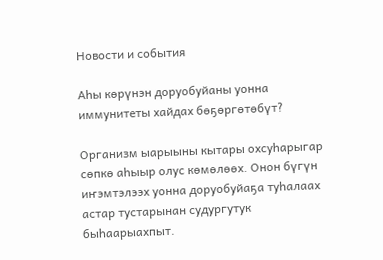Новости и события

Аһы көрүнэн доруобуйаны уонна иммунитеты хайдах бөҕөргөтөбүт?

Организм ыарыыны кытары охсуһарыгар сөпкө аһыыр олус көмөлөөх. Онон бүгүн иҥэмтэлээх уонна доруобуйаҕа туһалаах астар тустарынан судургутук быһаарыахпыт.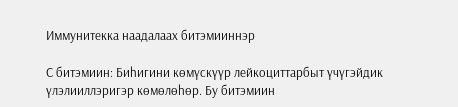Иммунитекка наадалаах битэмииннэр

С битэмиин: Биһигини көмүскүүр лейкоциттарбыт үчүгэйдик үлэлииллэригэр көмөлөһөр. Бу битэмиин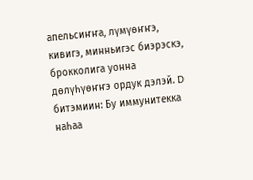апельсиҥҥа, лүмүөҥҥэ, кивигэ, минньигэс биэрэскэ, брокколига уонна дөлүһүөҥҥэ ордук дэлэй. D битэмиин: Бу иммунитекка наһаа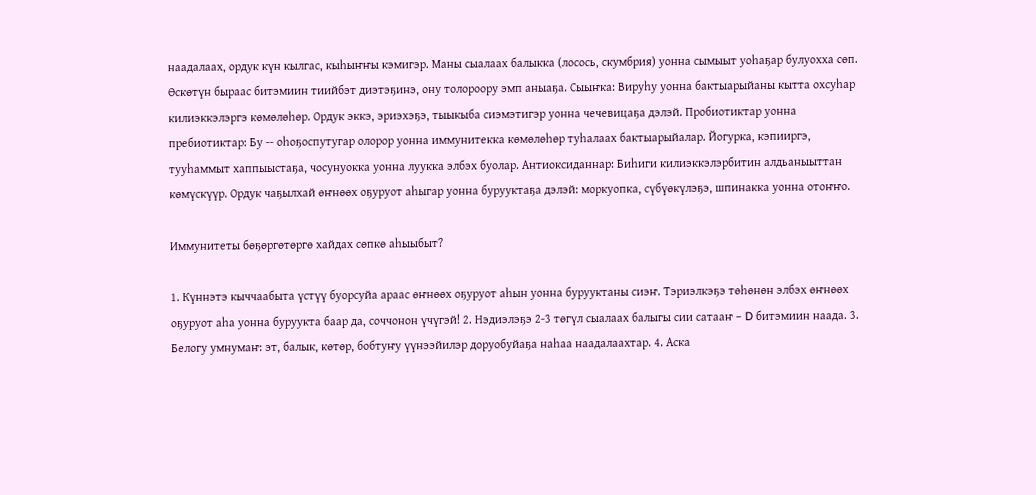наадалаах, ордук күн кылгас, кыһыҥҥы кэмигэр. Маны сыалаах балыкка (лосось, скумбрия) уонна сымыыт уоһаҕар булуохха сөп. Өскөтүн быраас битэмиин тиийбэт диэтэҕинэ, ону толороору эмп аныаҕа. Сыыҥка: Вируһу уонна бактыарыйаны кытта охсуһар килиэккэлэргэ көмөлөһөр. Ордук эккэ, эриэхэҕэ, тыыкыба сиэмэтигэр уонна чечевицаҕа дэлэй. Пробиотиктар уонна пребиотиктар: Бу -- оһоҕоспутугар олорор уонна иммунитекка көмөлөһөр туһалаах бактыарыйалар. Йогурка, кэпииргэ, тууһаммыт хаппыыстаҕа, чосунуокка уонна луукка элбэх буолар. Антиоксиданнар: Биһиги килиэккэлэрбитин алдьаныыттан көмүскүүр. Ордук чаҕылхай өҥнөөх оҕуруот аһыгар уонна бурууктаҕа дэлэй: моркуопка, сүбүөкүлэҕэ, шпинакка уонна отоҥҥо.

Иммунитеты бөҕөргөтөргө хайдах сөпкө аһыыбыт?

1. Күннэтэ кыччаабыта үстүү буорсуйа араас өҥнөөх оҕуруот аһын уонна бурууктаны сиэҥ. Тэриэлкэҕэ төһөнөн элбэх өҥнөөх оҕуруот аһа уонна буруукта баар да, соччонон үчүгэй! 2. Нэдиэлэҕэ 2-3 төгүл сыалаах балыгы сии сатааҥ – D битэмиин наада. 3. Белогу умнумаҥ: эт, балык, көтөр, бобтуҥу үүнээйилэр доруобуйаҕа наһаа наадалаахтар. 4. Аска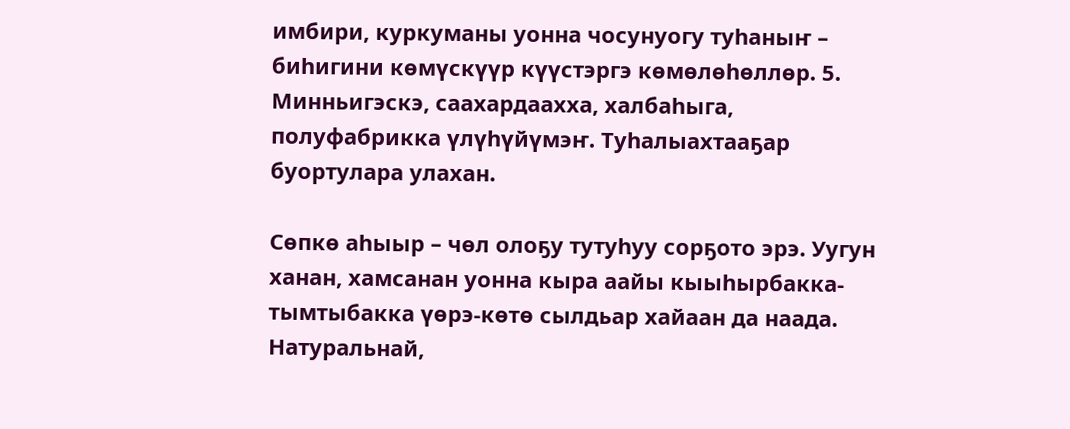имбири, куркуманы уонна чосунуогу туһаныҥ – биһигини көмүскүүр күүстэргэ көмөлөһөллөр. 5. Минньигэскэ, саахардаахха, халбаһыга, полуфабрикка үлүһүйүмэҥ. Туһалыахтааҕар буортулара улахан.

Сөпкө аһыыр – чөл олоҕу тутуһуу сорҕото эрэ. Уугун ханан, хамсанан уонна кыра аайы кыыһырбакка-тымтыбакка үөрэ-көтө сылдьар хайаан да наада. Натуральнай,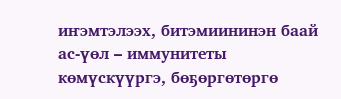иҥэмтэлээх, битэмиининэн баай ас-үөл – иммунитеты көмүскүүргэ, бөҕөргөтөргө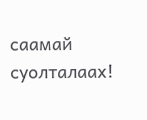саамай суолталаах!